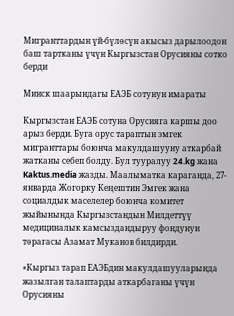Мигранттардын үй-бүлөcүн акысыз дарылоодон баш тартканы үчүн Кыргызстан Орусияны сотко берди

Минск шаарындагы ЕАЭБ сотунун имараты

Кыргызстан ЕАЭБ сотуна Орусияга каршы доо арыз берди. Буга орус тараптын эмгек мигранттары боюнча макулдашууну аткарбай жатканы себеп болду. Бул тууралуу 24.kg жана Kaktus.media жазды. Маалыматка караганда, 27-январда Жогорку Кеңештин Эмгек жана социалдык маселелер боюнча комитет жыйынында Кыргызстандын Милдеттүү медициналык камсыздандыруу фондунун төрагасы Азамат Муканов билдирди.

«Кыргыз тарап ЕАЭБдин макулдашууларында жазылган талаптарды аткарбаганы үчүн Орусияны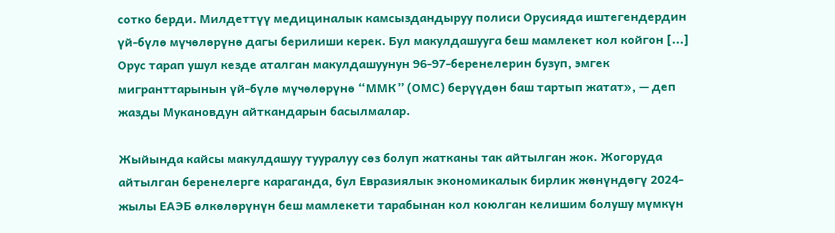сотко берди. Милдеттүү медициналык камсыздандыруу полиси Орусияда иштегендердин үй-бүлө мүчөлөрүнө дагы берилиши керек. Бул макулдашууга беш мамлекет кол койгон [...] Орус тарап ушул кезде аталган макулдашуунун 96-97-беренелерин бузуп, эмгек мигранттарынын үй-бүлө мүчөлөрүнө “ММК” (ОМС) берүүдөн баш тартып жатат», — деп жазды Мукановдун айткандарын басылмалар.

Жыйында кайсы макулдашуу тууралуу сөз болуп жатканы так айтылган жок. Жогоруда айтылган беренелерге караганда, бул Евразиялык экономикалык бирлик жөнүндөгү 2024-жылы ЕАЭБ өлкөлөрүнүн беш мамлекети тарабынан кол коюлган келишим болушу мүмкүн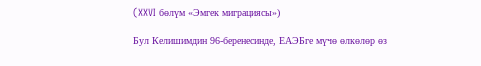(XXVI бөлүм «Эмгек миграциясы»)

Бул Келишимдин 96-беренесинде, ЕАЭБге мүчө өлкөлөр өз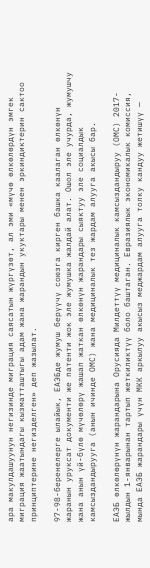ара макулдашуунун негизинде миграция саясатын жүргүзөт, ал эми «мүчө өлкөлөрдүн эмгек миграция жаатындагы кызматташтыгы адам жана жарандын укуктары менен эркиндиктерин сактоо принциптерине негизделген» деп жазылат.

97-98-беренелерге ылайык, ЕАЭБде жумуш берүүчү союзга кирген башка каалаган өлкөнүн жаранын уруксат документи же патенти жок эле жумушка жалдай алат. Ошол эле учурда, жумушчу жана анын үй-бүлө мүчөлөрү жашап жаткан өлкөнүн жарандары сыяктуу эле социалдык камсыздандырууга (анын ичинде ОМС) жана медициналык тез жардам алууга акысы бар.

ЕАЭБ өлкөлөрүнүн жарандарына Орусияда Милдеттүү медициналык камсыздандыруу (ОМС) 2017-жылдын 1-январынан тартып жеткиликтүү боло баштаган. Евразиялык экономикалык комиссия, мында ЕАЭБ жарандары үчүн МКК аркылуу акысыз меджардам алууга толку кандуу жетишүү —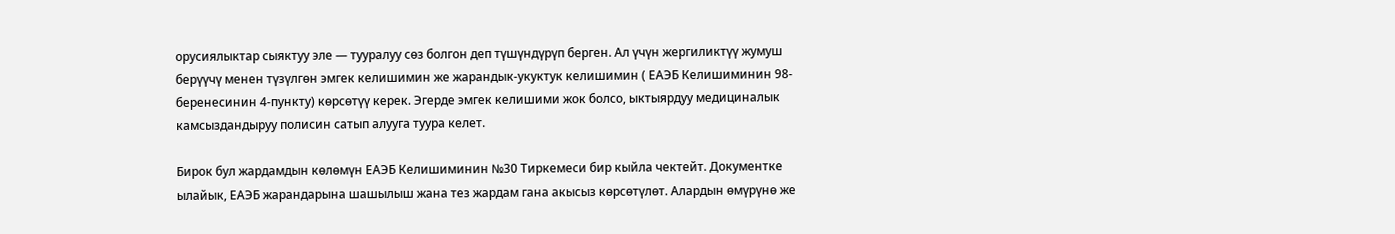орусиялыктар сыяктуу эле — тууралуу сөз болгон деп түшүндүрүп берген. Ал үчүн жергиликтүү жумуш берүүчү менен түзүлгөн эмгек келишимин же жарандык-укуктук келишимин ( ЕАЭБ Келишиминин 98-беренесинин 4-пункту) көрсөтүү керек. Эгерде эмгек келишими жок болсо, ыктыярдуу медициналык камсыздандыруу полисин сатып алууга туура келет.

Бирок бул жардамдын көлөмүн ЕАЭБ Келишиминин №30 Тиркемеси бир кыйла чектейт. Документке ылайык, ЕАЭБ жарандарына шашылыш жана тез жардам гана акысыз көрсөтүлөт. Алардын өмүрүнө же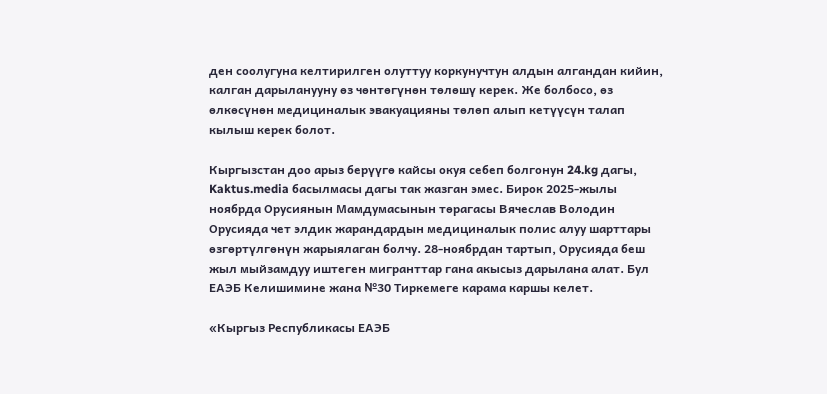ден соолугуна келтирилген олуттуу коркунучтун алдын алгандан кийин, калган дарыланууну өз чөнтөгүнөн төлөшү керек. Же болбосо, өз өлкөсүнөн медициналык эвакуацияны төлөп алып кетүүсүн талап кылыш керек болот.

Кыргызстан доо арыз берүүгө кайсы окуя себеп болгонун 24.kg дагы, Kaktus.media басылмасы дагы так жазган эмес. Бирок 2025-жылы ноябрда Орусиянын Мамдумасынын төрагасы Вячеслав Володин Орусияда чет элдик жарандардын медициналык полис алуу шарттары өзгөртүлгөнүн жарыялаган болчу. 28-ноябрдан тартып, Орусияда беш жыл мыйзамдуу иштеген мигранттар гана акысыз дарылана алат. Бул ЕАЭБ Келишимине жана №30 Тиркемеге карама каршы келет.

«Кыргыз Республикасы ЕАЭБ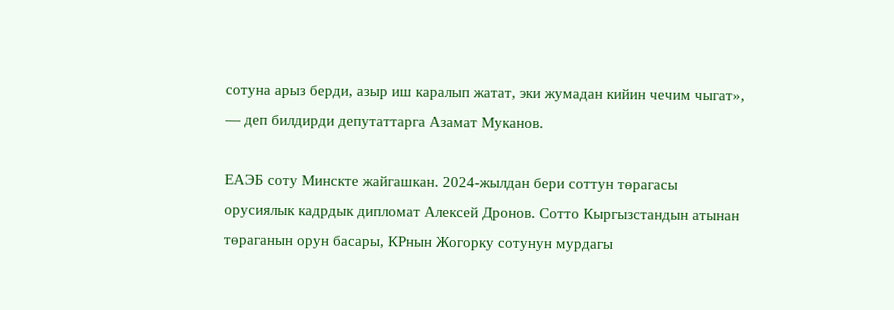сотуна арыз берди, азыр иш каралып жатат, эки жумадан кийин чечим чыгат», — деп билдирди депутаттарга Азамат Муканов.

ЕАЭБ соту Минскте жайгашкан. 2024-жылдан бери соттун төрагасы орусиялык кадрдык дипломат Алексей Дронов. Сотто Кыргызстандын атынан төраганын орун басары, КРнын Жогорку сотунун мурдагы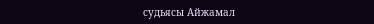судьясы Айжамал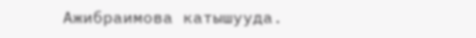Ажибраимова катышууда.